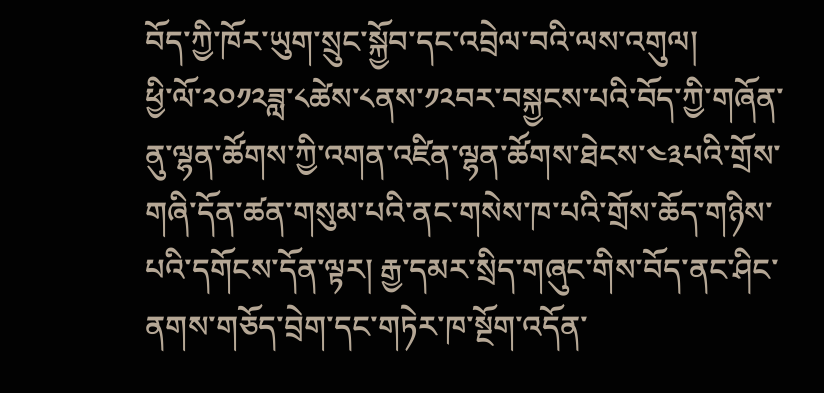བོད་ཀྱི་ཁོར་ཡུག་སྲུང་སྐྱོབ་དང་འབྲེལ་བའི་ལས་འགུལ།
ཕྱི་ལོ་༢༠༡༢ཟླ་༨ཚེས་༨ནས་༡༢བར་བསྐྱངས་པའི་བོད་ཀྱི་གཞོན་ནུ་ལྷན་ཚོགས་ཀྱི་འགན་འཛིན་ལྷན་ཚོགས་ཐེངས་༤༣པའི་གྲོས་གཞི་དོན་ཚན་གསུམ་པའི་ནང་གསེས་ཁ་པའི་གྲོས་ཆོད་གཉིས་པའི་དགོངས་དོན་ལྟར། རྒྱ་དམར་སྲིད་གཞུང་གིས་བོད་ནང་ཤིང་ནགས་གཅོད་བྲེག་དང་གཏེར་ཁ་སྔོག་འདོན་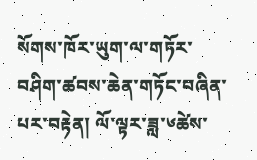སོགས་ཁོར་ཡུག་ལ་གཏོར་བཤིག་ཚབས་ཆེན་གཏོང་བཞིན་པར་བརྟེན། ལོ་ལྟར་ཟླ་༦ཚེས་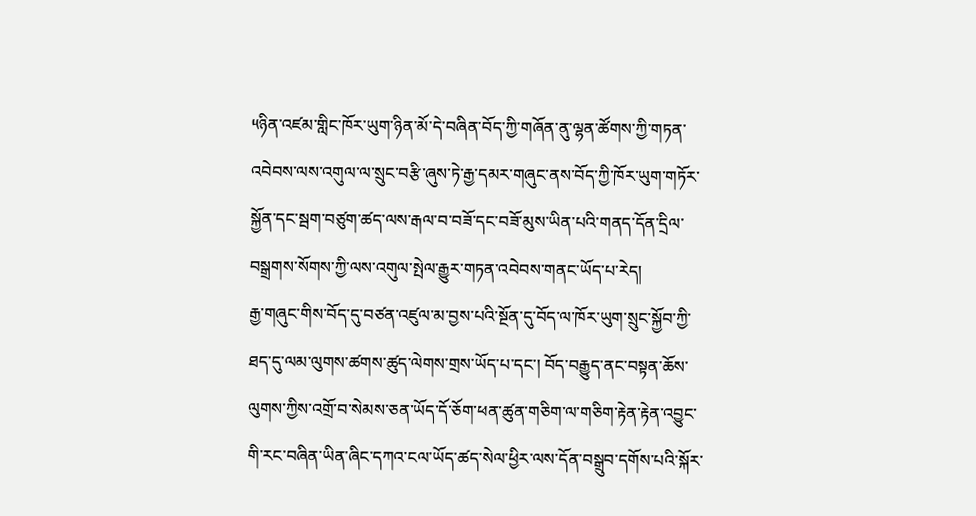༥ཉིན་འཛམ་གླིང་ཁོར་ཡུག་ཉིན་མོ་དེ་བཞིན་བོད་ཀྱི་གཞོན་ནུ་ལྷན་ཚོགས་ཀྱི་གཏན་འབེབས་ལས་འགུལ་ལ་སྲུང་བརྩི་ཞུས་ཏེ་རྒྱ་དམར་གཞུང་ནས་བོད་ཀྱི་ཁོར་ཡུག་གཏོར་སྐྱོན་དང་སྦག་བཙུག་ཚད་ལས་རྒལ་བ་བཟོ་དང་བཟོ་མུས་ཡིན་པའི་གནད་དོན་དྲིལ་བསྒྲགས་སོགས་ཀྱི་ལས་འགུལ་སྤེལ་རྒྱུར་གཏན་འབེབས་གནང་ཡོད་པ་རེད།
རྒྱ་གཞུང་གིས་བོད་དུ་བཙན་འཛུལ་མ་བྱས་པའི་སྔོན་དུ་བོད་ལ་ཁོར་ཡུག་སྲུང་སྐྱོབ་ཀྱི་ཐད་དུ་ལམ་ལུགས་ཚགས་ཚུད་ལེགས་གྲས་ཡོད་པ་དང་། བོད་བརྒྱུད་ནང་བསྟན་ཆོས་ལུགས་ཀྱིས་འགྲོ་བ་སེམས་ཅན་ཡོད་དོ་ཅོག་ཕན་ཚུན་གཅིག་ལ་གཅིག་རྟེན་རྟེན་འབྱུང་གི་རང་བཞིན་ཡིན་ཞིང་དཀའ་ངལ་ཡོད་ཚད་སེལ་ཕྱིར་ལས་དོན་བསྒྲུབ་དགོས་པའི་སྐོར་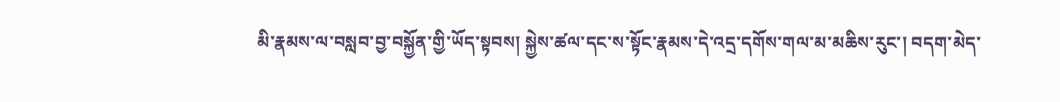མི་རྣམས་ལ་བསླབ་བྱ་བསྐྱོན་གྱི་ཡོད་སྟབས། སྐྱེས་ཚལ་དང་ས་སྟོང་རྣམས་དེ་འདྲ་དགོས་གལ་མ་མཆིས་རུང་། བདག་མེད་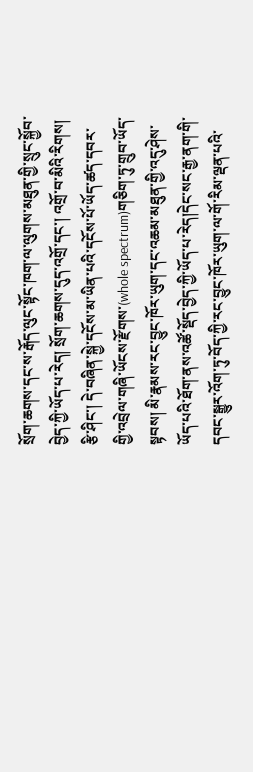སྲོག་ཆགས་དང་ས་རྒོད་ལུང་སྟོང་ཁག་ལ་ལུགས་མཐུན་གྱི་སྲུང་སྐྱོབ་བྱེད་ཀྱི་ཡོད་པ་རེད། སྲོག་ཆགས་དུད་འགྲོ་དང་། འགྲོ་བ་མིའི་རིགས། རྩི་ཤིང་། དེ་བཞིན་སྐྱེ་དངོས་མ་ཡིན་པའི་དངོས་པོ་ཡོད་ཚད་དབར་གྱི་འབྲེལ་གཞི་ཡོངས་རྫོགས་(whole spectrum)གཅིག་ཏུ་གྲུབ་ཡོད་སྟབས། མི་རྣམས་རང་བྱུང་ཁོར་ཡུག་དང་འཆམ་མཐུན་གྱི་འདུ་ཤེས་ཡོད་པའི་ཐོག་ནས་འཚོ་སྡོད་བྱེད་ཀྱི་ཡོད་པ་རེད།དེང་སང་རྒྱ་ནག་གི་དབང་སྒྱུར་འོག་ཏུ་བོད་ཀྱི་རང་བྱུང་ཁོར་ཡུག་ལ་གོ་རིམ་ལྡན་པའི་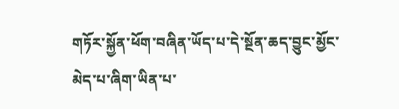གཏོར་སྐྱོན་ཕོག་བཞིན་ཡོད་པ་དེ་སྔོན་ཆད་བྱུང་མྱོང་མེད་པ་ཞིག་ཡིན་པ་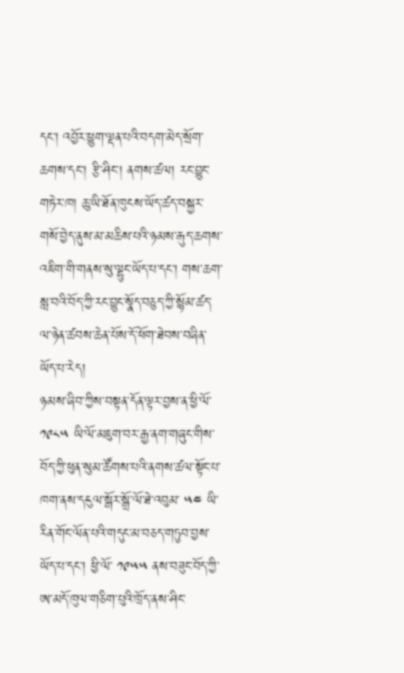དང་། འབྱོར་ཕྱུག་ལྡན་པའི་བདག་མེད་སྲོག་ཆགས་དང་། རྩི་ཤིང་། ནགས་ཚལ། རང་བྱུང་གཏེར་ཁ། ཆུ་ཡི་ཐོན་ཁུངས་ཡོད་ཚད་བསྐྱར་གསོ་བྱེད་ནུས་མ་མཆིས་པའི་ཉམས་རྒུད་ཆགས་འཇིག་གི་གནས་སུ་ལྷུང་ཡོད་པ་དང་། གས་ཆག་སླ་བའི་བོད་ཀྱི་རང་བྱུང་སྣོད་བཅུད་ཀྱི་སྙོམ་ཚད་ལ་ཉེན་ཚབས་ཆེན་པོས་དོ་ཕོག་ཐེབས་བཞིན་ཡོད་པ་རེད།
ཉམས་ཞིབ་ཀྱིས་བསྟན་དོན་ལྟར་བྱས་ན་ཕྱི་ལོ་ ༡༩༨༥ ཡི་ལོ་མཇུག་བར་རྒྱ་ནག་གཞུང་གིས་བོད་ཀྱི་ཕུན་སུམ་ཚོགས་པའི་ནགས་ཚལ་སྟོང་པ་ཁག་ནས་དངུལ་སྒོར་སྒྲོ་ལོ་ཐེ་འབུམ་ ༥༤ ཡི་རིན་གོང་ལོན་པའི་གདུང་མ་བཅད་གཏུབ་བྱས་ཡོད་པ་དང་། ཕྱི་ལོ་ ༡༩༥༥ ནས་བཟུང་བོད་ཀྱི་ཨ་མདོ་ཁུལ་གཅིག་པུའི་ཁྲོད་ནས་ཤིང་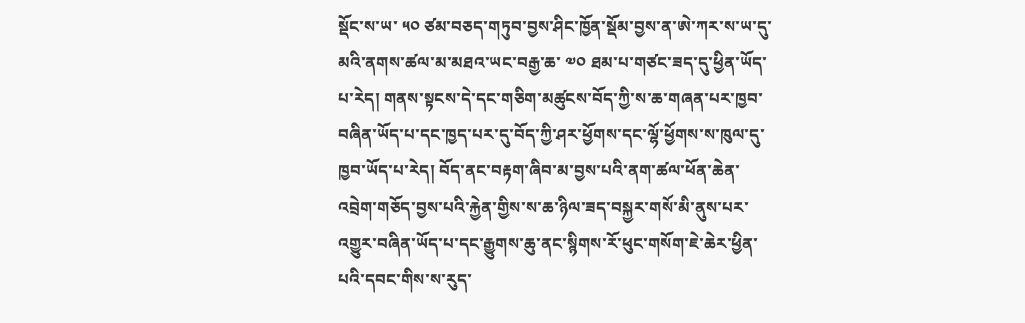སྡོང་ས་ཡ་ ༥༠ ཙམ་བཅད་གཏུབ་བྱས་ཤིང་ཁྱོན་སྡོམ་བྱས་ན་ཨེ་ཀར་ས་ཡ་དུ་མའི་ནགས་ཚལ་མ་མཐའ་ཡང་བརྒྱ་ཆ་ ༧༠ ཐམ་པ་གཙང་ཟད་དུ་ཕྱིན་ཡོད་པ་རེད། གནས་སྟངས་དེ་དང་གཅིག་མཚུངས་བོད་ཀྱི་ས་ཆ་གཞན་པར་ཁྱབ་བཞིན་ཡོད་པ་དང་ཁྱད་པར་དུ་བོད་ཀྱི་ཤར་ཕྱོགས་དང་ལྷོ་ཕྱོགས་ས་ཁུལ་དུ་ཁྱབ་ཡོད་པ་རེད། བོད་ནང་བརྟག་ཞིབ་མ་བྱས་པའི་ནག་ཚལ་ཕོན་ཆེན་འབྲེག་གཅོད་བྱས་པའི་རྐྱེན་གྱིས་ས་ཆ་ཉིལ་ཟད་བསྐྱར་གསོ་མི་ནུས་པར་འགྱུར་བཞིན་ཡོད་པ་དང་རྒྱུགས་ཆུ་ནང་སྙིགས་རོ་ཕུང་གསོག་ཇེ་ཆེར་ཕྱིན་པའི་དབང་གིས་ས་རུད་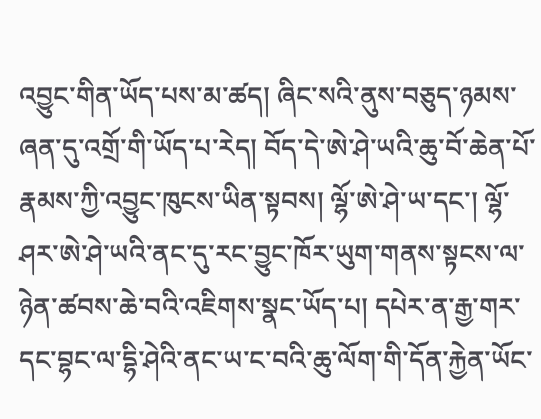འབྱུང་གིན་ཡོད་པས་མ་ཚད། ཞིང་སའི་ནུས་བཅུད་ཉམས་ཞན་དུ་འགྲོ་གི་ཡོད་པ་རེད། བོད་དེ་ཨེ་ཤེ་ཡའི་ཆུ་བོ་ཆེན་པོ་རྣམས་ཀྱི་འབྱུང་ཁུངས་ཡིན་སྟབས། ལྷོ་ཨེ་ཤེ་ཡ་དང་། ལྷོ་ཤར་ཨེ་ཤེ་ཡའི་ནང་དུ་རང་བྱུང་ཁོར་ཡུག་གནས་སྟངས་ལ་ཉེན་ཚབས་ཆེ་བའི་འཇིགས་སྣང་ཡོད་པ། དཔེར་ན་རྒྱ་གར་དང་བྷང་ལ་དྷི་ཤེའི་ནང་ཡ་ང་བའི་ཆུ་ལོག་གི་དོན་རྐྱེན་ཡོང་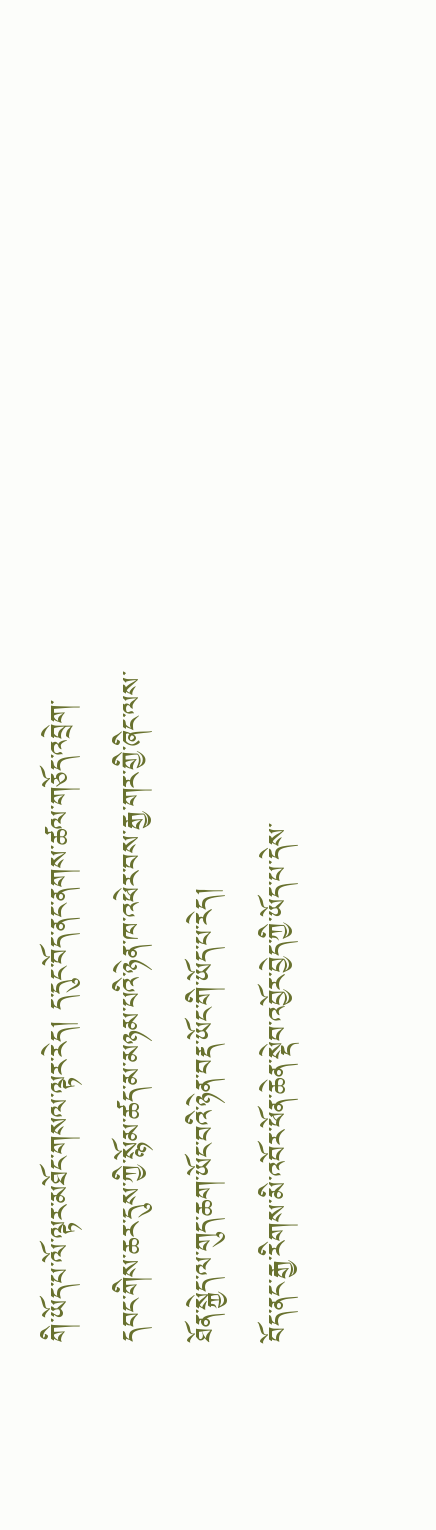གི་ཡོད་པ་ལོ་ལྟར་མཐོང་གསལ་ལྟར་རེད། ད་དུང་བོད་ནང་ནགས་ཚལ་གཅོད་འབྲེག་དབང་གིས་ཆར་དུས་ཀྱི་སྙོམ་ཚད་མ་མཉམ་པའི་ཉེན་ཁ་འཕེར་བས་རྒྱ་གར་གྱི་ཞིང་ལས་ཐོན་སྐྱེད་ལ་གུད་ཆག་ཡོང་བའི་ཉེན་བརྡ་ཡོང་གི་ཡོད་པ་རེད།
བོད་ནང་རྒྱ་རིགས་མི་འབོར་ཕོན་ཆེན་སྡེབ་འབྱོར་བྱེད་ཀྱི་ཡོད་པ་དེས་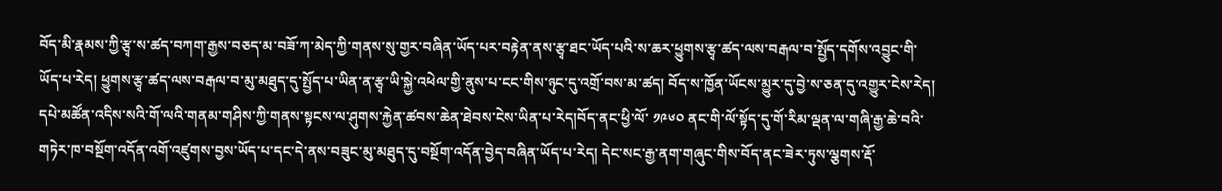བོད་མི་རྣམས་ཀྱི་རྩྭ་ས་ཚད་བཀག་རྒྱས་བཅད་མ་བཟོ་ཀ་མེད་ཀྱི་གནས་སུ་གྱར་བཞིན་ཡོད་པར་བརྟེན་ནས་རྩྭ་ཐང་ཡོད་པའི་ས་ཆར་ཕྱུགས་རྩྭ་ཚད་ལས་བརྒལ་བ་སྤྱོད་དགོས་འབྱུང་གི་ཡོད་པ་རེད། ཕྱུགས་རྩྭ་ཚད་ལས་བརྒལ་བ་མུ་མཐུད་དུ་སྤྱོད་པ་ཡིན་ན་རྩྭ་ཡི་སྐྱེ་འཕེལ་གྱི་ནུས་པ་ངང་གིས་ཉུང་དུ་འགྲོ་བས་མ་ཚད། བོད་ས་ཁྱོན་ཡོངས་མྱུར་དུ་བྱེ་ས་ཅན་དུ་འགྱུར་ངེས་རེད། དཔེ་མཚོན་འདིས་སའི་གོ་ལའི་གནམ་གཤིས་ཀྱི་གནས་སྟངས་ལ་ཤུགས་རྐྱེན་ཚབས་ཆེན་ཐེབས་ངེས་ཡིན་པ་རེད།བོད་ནང་ཕྱི་ལོ་ ༡༩༦༠ ནང་གི་ལོ་སྟོད་དུ་གོ་རིམ་ལྡན་ལ་གཞི་རྒྱ་ཆེ་བའི་གཏེར་ཁ་བསྔོག་འདོན་འགོ་འཛུགས་བྱས་ཡོད་པ་དང་དེ་ནས་བཟུང་མུ་མཐུད་དུ་བསྔོག་འདོན་བྱེད་བཞིན་ཡོད་པ་རེད། དེང་སང་རྒྱ་ནག་གཞུང་གིས་བོད་ནང་ཟེར་ཏུས་ལྕགས་རྡོ་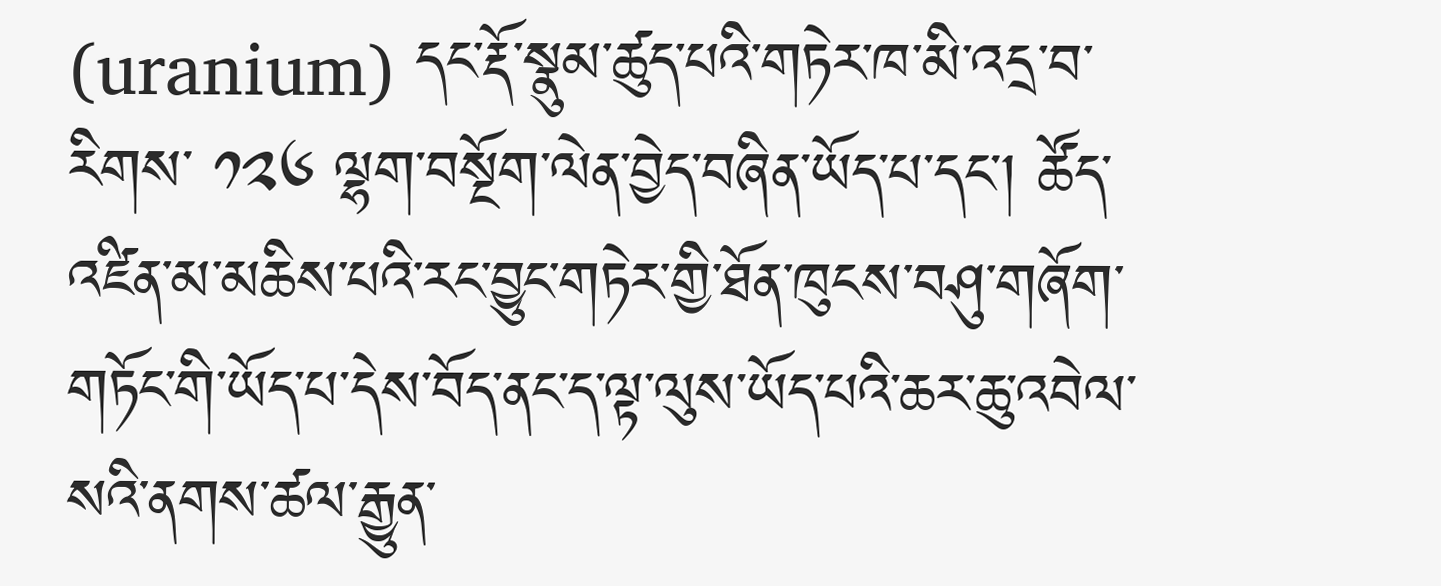(uranium) དང་རྡོ་སྣུམ་ཚུད་པའི་གཏེར་ཁ་མི་འདྲ་བ་རིགས་ ༡༢༦ ལྷག་བསྔོག་ལེན་བྱེད་བཞིན་ཡོད་པ་དང་། ཚོད་འཛིན་མ་མཆིས་པའི་རང་བྱུང་གཏེར་གྱི་ཐོན་ཁུངས་བཤུ་གཞོག་གཏོང་གི་ཡོད་པ་དེས་བོད་ནང་ད་ལྟ་ལུས་ཡོད་པའི་ཆར་ཆུ་འབེལ་སའི་ནགས་ཚལ་རྒྱུན་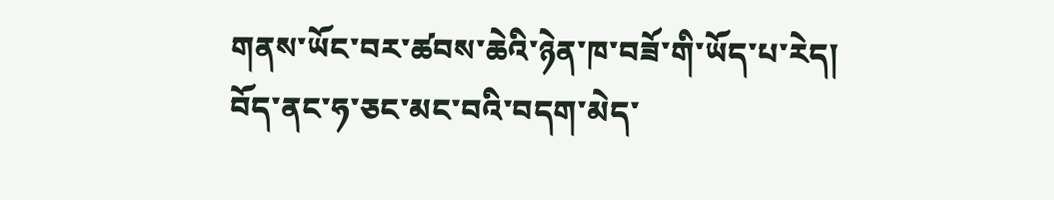གནས་ཡོང་བར་ཚབས་ཆེའི་ཉེན་ཁ་བཟོ་གི་ཡོད་པ་རེད།
བོད་ནང་ཧ་ཅང་མང་བའི་བདག་མེད་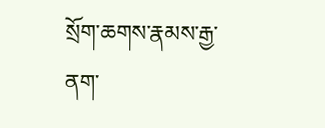སྲོག་ཆགས་རྣམས་རྒྱ་ནག་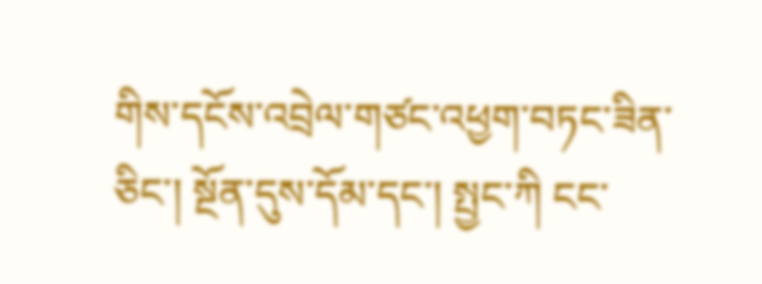གིས་དངོས་འབྲེལ་གཙང་འཕྱག་བཏང་ཟིན་ཅིང་། སྔོན་དུས་དོམ་དང་། སྤྱང་ཀི ངང་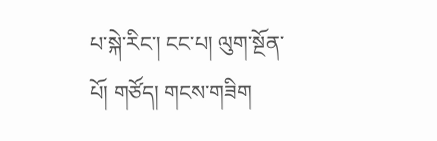པ་སྐེ་རིང་། ངང་པ། ལུག་སྔོན་པོ། གཙོད། གངས་གཟིག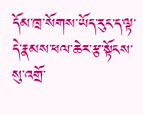དོམ་ཁྲ་སོགས་ཡོད་རུང་ད་ལྟ་དེ་རྣམས་ཕལ་ཆེར་རྩ་སྟོངས་སུ་འགྲོ་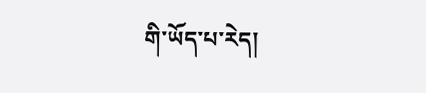གི་ཡོད་པ་རེད།